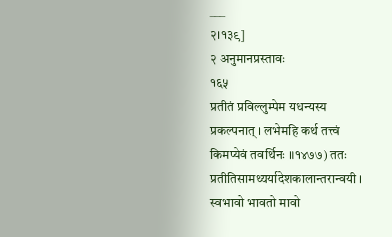___
२।१३९]
२ अनुमानप्रस्तावः
१६५
प्रतीतं प्रविल्लुम्पेम यधन्यस्य प्रकल्पनात् । लभेमहि कर्थ तत्त्वं किमप्येवं तवर्थिनः ॥१४७७) ततः प्रतीतिसामथ्यर्यादेशकालान्तरान्वयी ।
स्वभावो भावतो मावो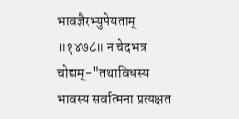भावज्ञैरभ्युपेयताम् ॥१४७८॥ न चेदभत्र चोद्यम्-"तथाविधस्य भावस्य सर्वात्मना प्रत्यक्षत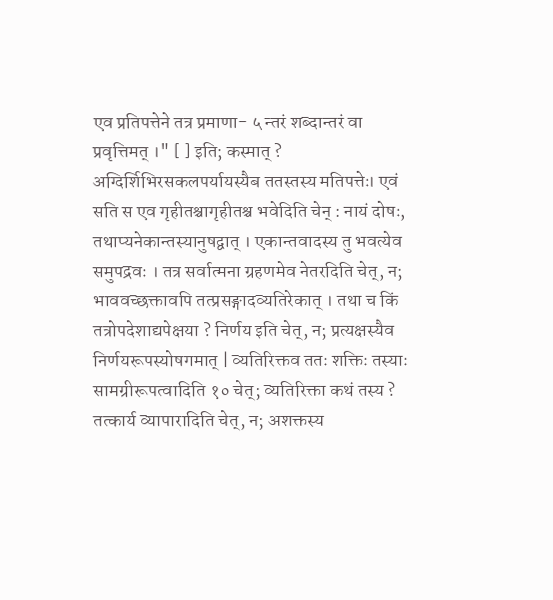एव प्रतिपत्तेने तत्र प्रमाणा- ५ न्तरं शब्दान्तरं वा प्रवृत्तिमत् ।" [ ] इति; कस्मात् ? अग्दिर्शिभिरसकलपर्यायस्यैब ततस्तस्य मतिपत्तेः। एवं सति स एव गृहीतश्चागृहीतश्च भवेदिति चेन् : नायं दोषः, तथाप्यनेकान्तस्यानुषद्वात् । एकान्तवादस्य तु भवत्येव समुपद्रवः । तत्र सर्वात्मना ग्रहणमेव नेतरदिति चेत्, न; भाववच्छक्तावपि तत्प्रसङ्गादव्यतिरेकात् । तथा च किं तत्रोपदेशाद्यपेक्षया ? निर्णय इति चेत्, न; प्रत्यक्षस्यैव निर्णयरूपस्योषगमात् | व्यतिरिक्तव ततः शक्तिः तस्याः सामग्रीरूपत्वादिति १० चेत्; व्यतिरिक्ता कथं तस्य ? तत्कार्य व्यापारादिति चेत्, न; अशक्तस्य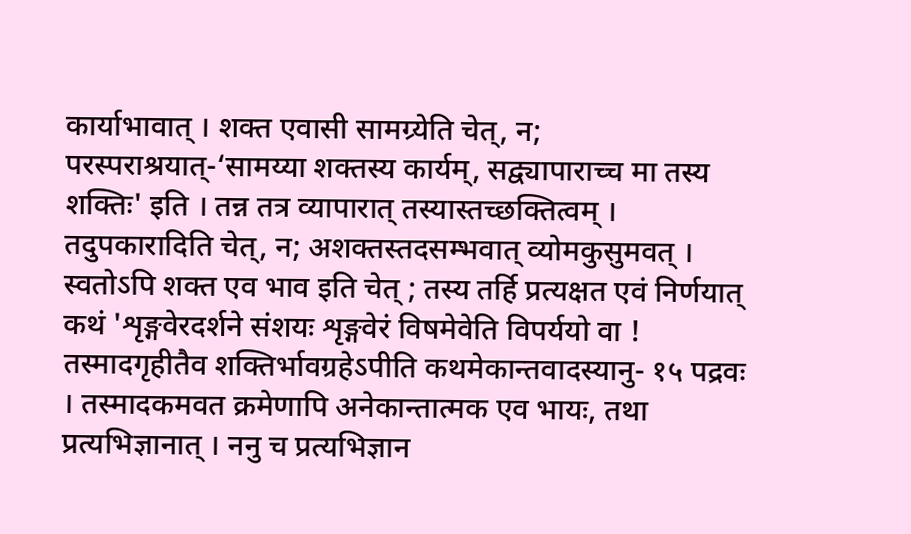कार्याभावात् । शक्त एवासी सामग्र्येति चेत्, न; परस्पराश्रयात्-‘सामय्या शक्तस्य कार्यम्, सद्व्यापाराच्च मा तस्य शक्तिः' इति । तन्न तत्र व्यापारात् तस्यास्तच्छक्तित्वम् । तदुपकारादिति चेत्, न; अशक्तस्तदसम्भवात् व्योमकुसुमवत् । स्वतोऽपि शक्त एव भाव इति चेत् ; तस्य तर्हि प्रत्यक्षत एवं निर्णयात् कथं 'शृङ्गवेरदर्शने संशयः शृङ्गवेरं विषमेवेति विपर्ययो वा ! तस्मादगृहीतैव शक्तिर्भावग्रहेऽपीति कथमेकान्तवादस्यानु- १५ पद्रवः । तस्मादकमवत क्रमेणापि अनेकान्तात्मक एव भायः, तथा प्रत्यभिज्ञानात् । ननु च प्रत्यभिज्ञान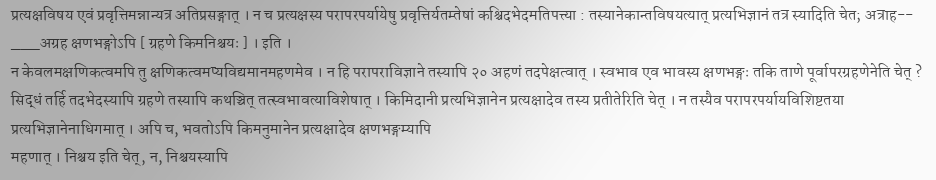प्रत्यक्षविषय एवं प्रवृत्तिमन्नान्यत्र अतिप्रसङ्गात् । न च प्रत्यक्षस्य परापरपर्यायेषु प्रवृत्तिर्यतम्तेषां कश्चिदभेदमतिपत्त्या : तस्यानेकान्तविषयत्यात् प्रत्यभिज्ञानं तत्र स्यादिति चेत; अत्राह--
___अग्रह क्षणभङ्गोऽपि [ ग्रहणे किमनिश्चयः ] । इति ।
न केवलमक्षणिकत्वमपि तु क्षणिकत्वमप्यविद्यमानमहणमेव । न हि परापराविज्ञाने तस्यापि २० अहणं तदपेक्षत्वात् । स्वभाव एव भावस्य क्षणभङ्गः तकि ताणे पूर्वापरग्रहणेनेति चेत् ? सिद्धं तर्हि तदभेदस्यापि ग्रहणे तस्यापि कथञ्चित् तत्स्वभावत्याविशेषात् । किमिदानी प्रत्यभिज्ञानेन प्रत्यक्षादेव तस्य प्रतीतेरिति चेत् । न तस्यैव परापरपर्यायविशिष्टतया प्रत्यभिज्ञानेनाधिगमात् । अपि च, भवतोऽपि किमनुमानेन प्रत्यक्षादेव क्षणभङ्गम्यापि
महणात् । निश्चय इति चेत्, न, निश्चयस्यापि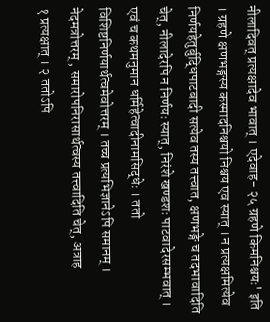नीलादिवत् प्रत्यक्षादेव भावात् । एदेवाह- २५ ग्रहणे किमनिश्चयः' इति । ग्रहणे क्षणभङ्गस्य कस्मादनिश्चयो निश्चय एव स्यात् । न प्रत्यक्षमित्येव निर्णयहेतुर्बुद्धिपाटबादी सत्येव तस्य तत्त्वात, क्षणभङ्गे च तदभावादिति चेत्, नीलादेरपि न निर्णयः स्यात्, निरंशे खण्डशः पाटवादेरसम्भवात् । एवं च कथमनुमान धर्मिहेत्वादीनामसिद्धेः । ततो विशिष्टनिर्णयार्थत्वमेवोत्तरम् । तच्च प्रत्यभिज्ञानेऽपि समानम् । नेदमत्रोत्तरम् , समारोपनिरासार्थत्वस्य तत्त्वादिति चेत्, अत्राह
१ प्रत्यक्षात् । २ ततोऽपि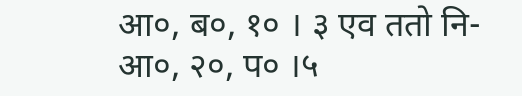आ०, ब०, १० । ३ एव ततो नि-आ०, २०, प० ।५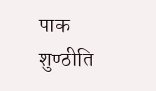पाक शुण्ठीति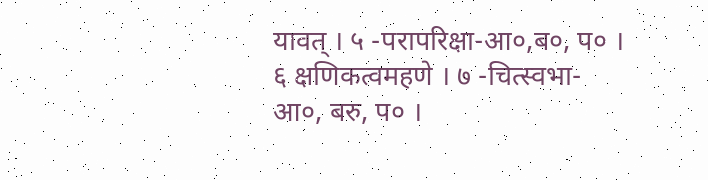यावत् । ५ -परापरिक्षा-आ०,ब०, प० । ६ क्षणिकत्वमहणे । ७ -चित्स्वभा-आ०, बरु, प० ।